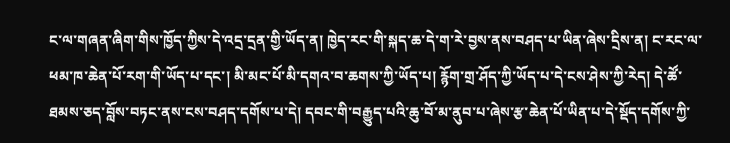ང་ལ་གཞན་ཞིག་གིས་ཁྱོད་ཀྱིས་དེ་འདྲ་དྲན་གྱི་ཡོད་ན། ཁྱེད་རང་གི་སྐད་ཆ་དེ་ག་རེ་བྱས་ནས་བཤད་པ་ཡིན་ཞེས་དྲིས་ན། ང་རང་ལ་ཕམ་ཁ་ཆེན་པོ་རག་གི་ཡོད་པ་དང་། མི་མང་པོ་མི་དགའ་བ་ཆགས་ཀྱི་ཡོད་པ། རྙོག་གྲ་ཤོད་ཀྱི་ཡོད་པ་དེ་ངས་ཤེས་ཀྱི་རེད། དེ་ཚོ་ཐམས་ཅད་བློས་བཏང་ནས་ངས་བཤད་དགོས་པ་དེ། དབང་གི་བརྒྱུད་པའི་ཆུ་བོ་མ་ནུབ་པ་ཞེས་རྩ་ཆེན་པོ་ཡིན་པ་དེ་སྡོད་དགོས་ཀྱི་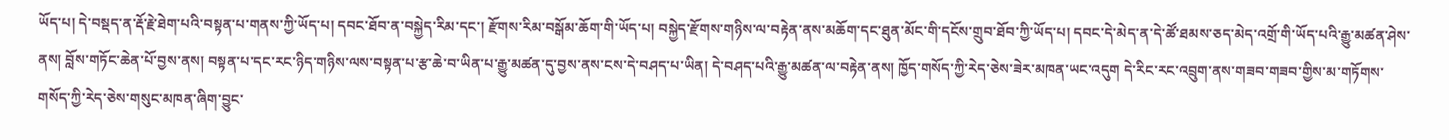ཡོད་པ། དེ་བསྡད་ན་རྡོ་རྗེ་ཐེག་པའི་བསྟན་པ་གནས་ཀྱི་ཡོད་པ། དབང་ཐོབ་ན་བསྐྱེད་རིམ་དང་། རྫོགས་རིམ་བསྒོམ་ཆོག་གི་ཡོད་པ། བསྐྱེད་རྫོགས་གཉིས་ལ་བརྟེན་ནས་མཆོག་དང་ཐུན་མོང་གི་དངོས་གྲུབ་ཐོབ་ཀྱི་ཡོད་པ། དབང་དེ་མེད་ན་དེ་ཚོ་ཐམས་ཅད་མེད་འགྲོ་གི་ཡོད་པའི་རྒྱུ་མཚན་ཤེས་ནས། བློས་གཏོང་ཆེན་པོ་བྱས་ནས། བསྟན་པ་དང་རང་ཉིད་གཉིས་ལས་བསྟན་པ་རྩ་ཆེ་བ་ཡིན་པ་རྒྱུ་མཚན་དུ་བྱས་ནས་ངས་དེ་བཤད་པ་ཡིན། དེ་བཤད་པའི་རྒྱུ་མཚན་ལ་བརྟེན་ནས། ཁྱོད་གསོད་ཀྱི་རེད་ཅེས་ཟེར་མཁན་ཡང་འདུག དེ་རིང་རང་འབྲུག་ནས་གཟབ་གཟབ་གྱིས་མ་གཏོགས་གསོད་ཀྱི་རེད་ཅེས་གསུང་མཁན་ཞིག་བྱུང་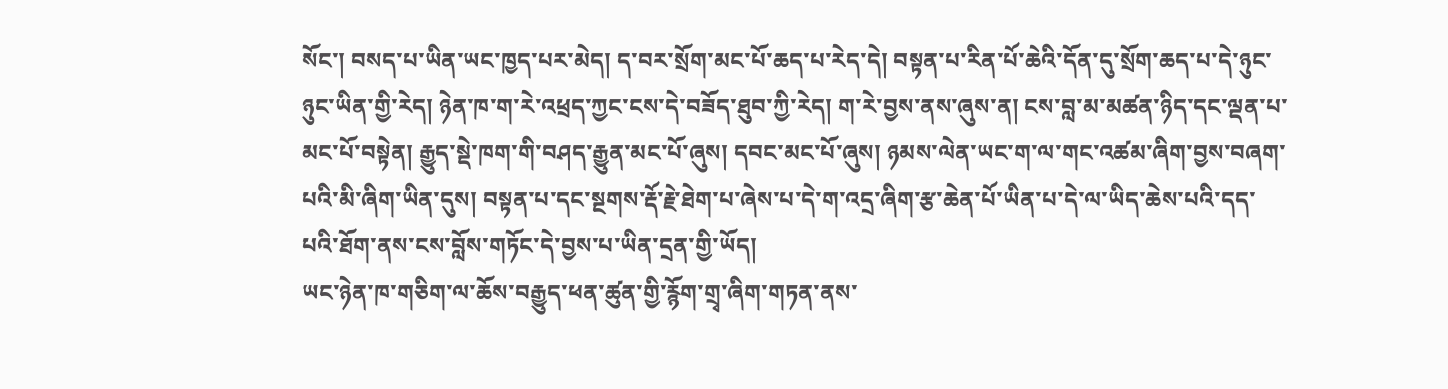སོང་། བསད་པ་ཡིན་ཡང་ཁྱད་པར་མེད། ད་བར་སྲོག་མང་པོ་ཆད་པ་རེད་དེ། བསྟན་པ་རིན་པོ་ཆེའི་དོན་དུ་སྲོག་ཆད་པ་དེ་ཉུང་ཉུང་ཡིན་གྱི་རེད། ཉེན་ཁ་ག་རེ་འཕྲད་ཀྱང་ངས་དེ་བཟོད་ཐུབ་ཀྱི་རེད། ག་རེ་བྱས་ནས་ཞུས་ན། ངས་བླ་མ་མཚན་ཉིད་དང་ལྡན་པ་མང་པོ་བསྟེན། རྒྱུད་སྡེ་ཁག་གི་བཤད་རྒྱུན་མང་པོ་ཞུས། དབང་མང་པོ་ཞུས། ཉམས་ལེན་ཡང་ག་ལ་གང་འཚམ་ཞིག་བྱས་བཞག་པའི་མི་ཞིག་ཡིན་དུས། བསྟན་པ་དང་སྔགས་རྡོ་རྗེ་ཐེག་པ་ཞེས་པ་དེ་ག་འདྲ་ཞིག་རྩ་ཆེན་པོ་ཡིན་པ་དེ་ལ་ཡིད་ཆེས་པའི་དད་པའི་ཐོག་ནས་ངས་བློས་གཏོང་དེ་བྱས་པ་ཡིན་དྲན་གྱི་ཡོད།
ཡང་ཉེན་ཁ་གཅིག་ལ་ཆོས་བརྒྱུད་ཕན་ཚུན་གྱི་རྙོག་གྲྭ་ཞིག་གཏན་ནས་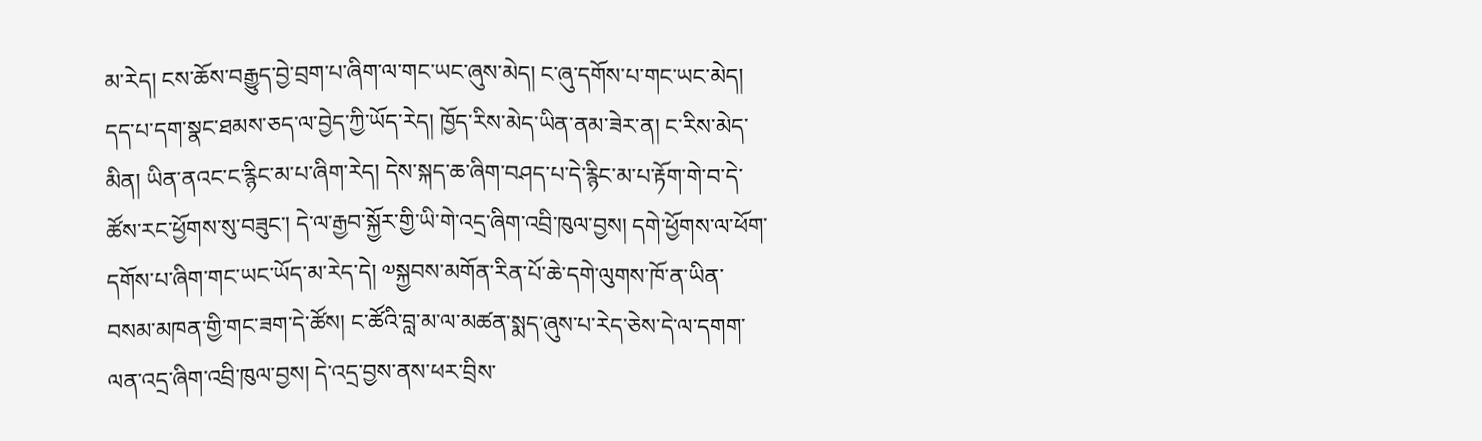མ་རེད། ངས་ཆོས་བརྒྱུད་བྱེ་བྲག་པ་ཞིག་ལ་གང་ཡང་ཞུས་མེད། ང་ཞུ་དགོས་པ་གང་ཡང་མེད། དད་པ་དག་སྣང་ཐམས་ཅད་ལ་བྱེད་ཀྱི་ཡོད་རེད། ཁྱོད་རིས་མེད་ཡིན་ནམ་ཟེར་ན། ང་རིས་མེད་མིན། ཡིན་ནའང་ང་རྙིང་མ་པ་ཞིག་རེད། དེས་སྐད་ཆ་ཞིག་བཤད་པ་དེ་རྙིང་མ་པ་རྟོག་གེ་བ་དེ་ཚོས་རང་ཕྱོགས་སུ་བཟུང་། དེ་ལ་རྒྱབ་སྐྱོར་གྱི་ཡི་གེ་འདྲ་ཞིག་འབྲི་ཁུལ་བྱས། དགེ་ཕྱོགས་ལ་ཕོག་དགོས་པ་ཞིག་གང་ཡང་ཡོད་མ་རེད་དེ། ༧སྐྱབས་མགོན་རིན་པོ་ཆེ་དགེ་ལུགས་ཁོ་ན་ཡིན་བསམ་མཁན་གྱི་གང་ཟག་དེ་ཚོས། ང་ཚོའི་བླ་མ་ལ་མཚན་སྨད་ཞུས་པ་རེད་ཅེས་དེ་ལ་དགག་ལན་འདྲ་ཞིག་འབྲི་ཁུལ་བྱས། དེ་འདྲ་བྱས་ནས་ཕར་བྲིས་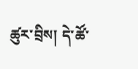ཚུར་བྲིས། དེ་ཚོ་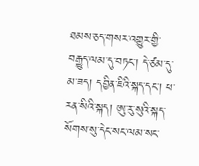ཐམས་ཅད་གསར་འགྱུར་གྱི་བརྒྱུད་ལམ་དུ་བཏང་། དེ་ཙམ་དུ་མ་ཟད། དབྱིན་ཇིའི་སྐད་དང་། ཕ་རན་སིའི་སྐད། ཨུ་རུ་སུའི་སྐད་སོགས་སུ་དེང་སང་ལམ་སང་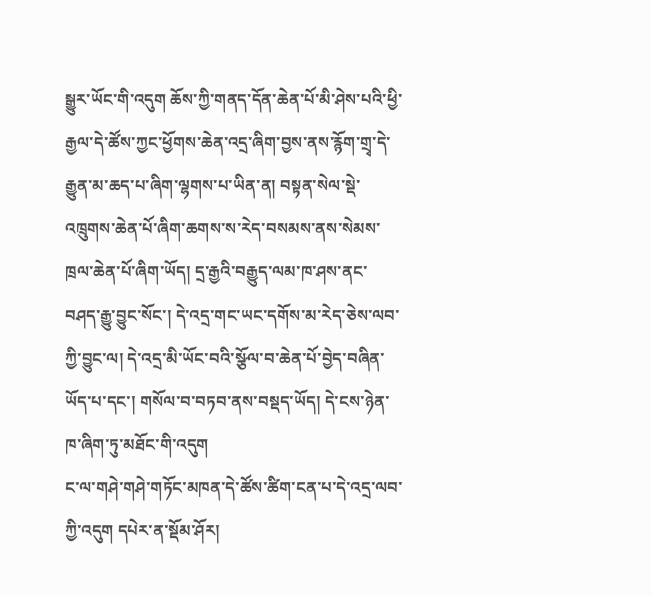སྒྱུར་ཡོང་གི་འདུག ཆོས་ཀྱི་གནད་དོན་ཆེན་པོ་མི་ཤེས་པའི་ཕྱི་རྒྱལ་དེ་ཚོས་ཀྱང་ཕྱོགས་ཆེན་འདྲ་ཞིག་བྱས་ནས་རྙོག་གྲྭ་དེ་རྒྱུན་མ་ཆད་པ་ཞིག་ལྷགས་པ་ཡིན་ན། བསྟན་སེལ་སྡེ་འཁྲུགས་ཆེན་པོ་ཞིག་ཆགས་ས་རེད་བསམས་ནས་སེམས་ཁྲལ་ཆེན་པོ་ཞིག་ཡོད། དྲ་རྒྱའི་བརྒྱུད་ལམ་ཁ་ཤས་ནང་བཤད་རྒྱུ་བྱུང་སོང་། དེ་འདྲ་གང་ཡང་དགོས་མ་རེད་ཅེས་ལབ་ཀྱི་བྱུང་ལ། དེ་འདྲ་མི་ཡོང་བའི་སྩོལ་བ་ཆེན་པོ་བྱེད་བཞིན་ཡོད་པ་དང་། གསོལ་བ་བཏབ་ནས་བསྡད་ཡོད། དེ་ངས་ཉེན་ཁ་ཞིག་ཏུ་མཐོང་གི་འདུག
ང་ལ་གཤེ་གཤེ་གཏོང་མཁན་དེ་ཚོས་ཚིག་ངན་པ་དེ་འདྲ་ལབ་ཀྱི་འདུག དཔེར་ན་སྡོམ་ཤོར།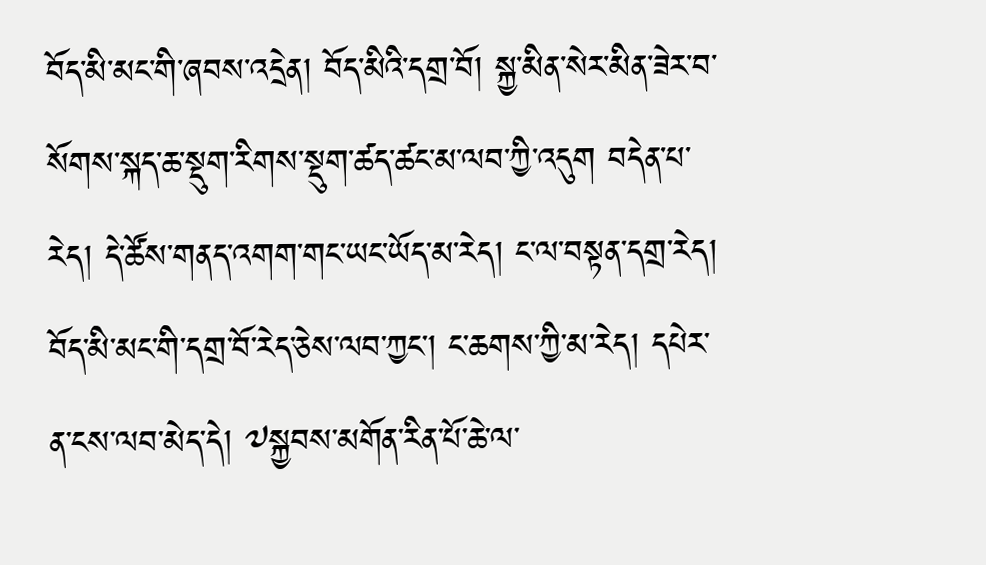བོད་མི་མང་གི་ཞབས་འདྲེན། བོད་མིའི་དགྲ་བོ། སྐྱ་མིན་སེར་མིན་ཟེར་བ་སོགས་སྐད་ཆ་སྡུག་རིགས་སྡུག་ཚད་ཚང་མ་ལབ་ཀྱི་འདུག བདེན་པ་རེད། དེ་ཚོས་གནད་འགག་གང་ཡང་ཡོད་མ་རེད། ང་ལ་བསྟན་དགྲ་རེད། བོད་མི་མང་གི་དགྲ་བོ་རེད་ཅེས་ལབ་ཀྱང་། ང་ཆགས་ཀྱི་མ་རེད། དཔེར་ན་ངས་ལབ་མེད་དེ། ༧སྐྱབས་མགོན་རིན་པོ་ཆེ་ལ་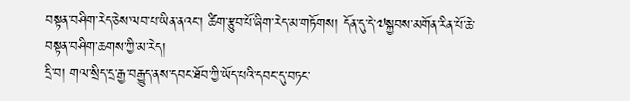བསྟན་བཤིག་རེད་ཅེས་ལབ་པ་ཡིན་ནའང་། ཚིག་རྩུབ་པོ་ཞིག་རེད་མ་གཏོགས། དོན་དུ་དེ་༧སྐྱབས་མགོན་རིན་པོ་ཆེ་བསྟན་བཤིག་ཆགས་ཀྱི་མ་རེད།
དྲི་བ། གལ་སྲིད་དྲ་རྒྱ་བརྒྱུད་ནས་དབང་ཐོབ་ཀྱི་ཡོད་པའི་དབང་དུ་བཏང་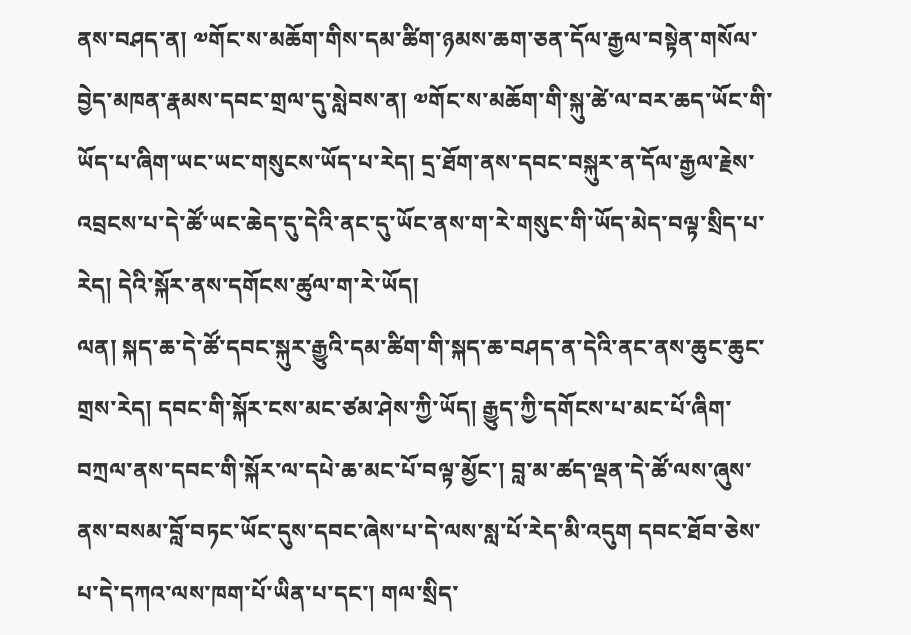ནས་བཤད་ན། ༧གོང་ས་མཆོག་གིས་དམ་ཚིག་ཉམས་ཆག་ཅན་དོལ་རྒྱལ་བསྟེན་གསོལ་བྱེད་མཁན་རྣམས་དབང་གྲལ་དུ་སླེབས་ན། ༧གོང་ས་མཆོག་གི་སྐུ་ཚེ་ལ་བར་ཆད་ཡོང་གི་ཡོད་པ་ཞིག་ཡང་ཡང་གསུངས་ཡོད་པ་རེད། དྲ་ཐོག་ནས་དབང་བསྐུར་ན་དོལ་རྒྱལ་རྗེས་འབྲངས་པ་དེ་ཚོ་ཡང་ཆེད་དུ་དེའི་ནང་དུ་ཡོང་ནས་ག་རེ་གསུང་གི་ཡོད་མེད་བལྟ་སྲིད་པ་རེད། དེའི་སྐོར་ནས་དགོངས་ཚུལ་ག་རེ་ཡོད།
ལན། སྐད་ཆ་དེ་ཚོ་དབང་སྐུར་རྒྱུའི་དམ་ཚིག་གི་སྐད་ཆ་བཤད་ན་དེའི་ནང་ནས་ཆུང་ཆུང་གྲས་རེད། དབང་གི་སྐོར་ངས་མང་ཙམ་ཤེས་ཀྱི་ཡོད། རྒྱུད་ཀྱི་དགོངས་པ་མང་པོ་ཞིག་བཀྲལ་ནས་དབང་གི་སྐོར་ལ་དཔེ་ཆ་མང་པོ་བལྟ་མྱོང་། བླ་མ་ཚད་ལྡན་དེ་ཚོ་ལས་ཞུས་ནས་བསམ་བློ་བཏང་ཡོང་དུས་དབང་ཞེས་པ་དེ་ལས་སླ་པོ་རེད་མི་འདུག དབང་ཐོབ་ཅེས་པ་དེ་དཀའ་ལས་ཁག་པོ་ཡིན་པ་དང་། གལ་སྲིད་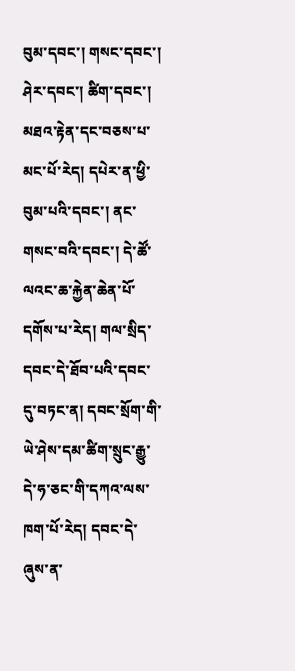བུམ་དབང་། གསང་དབང་། ཤེར་དབང་། ཚིག་དབང་། མཐའ་རྟེན་དང་བཅས་པ་མང་པོ་རེད། དཔེར་ན་ཕྱི་བུམ་པའི་དབང་། ནང་གསང་བའི་དབང་། དེ་ཚོ་ལའང་ཆ་རྐྱེན་ཆེན་པོ་དགོས་པ་རེད། གལ་སྲིད་དབང་དེ་ཐོབ་པའི་དབང་དུ་བཏང་ན། དབང་སྲོག་གི་ཡེ་ཤེས་དམ་ཚིག་སྲུང་རྒྱུ་དེ་ཧ་ཅང་གི་དཀའ་ལས་ཁག་པོ་རེད། དབང་དེ་ཞུས་ན་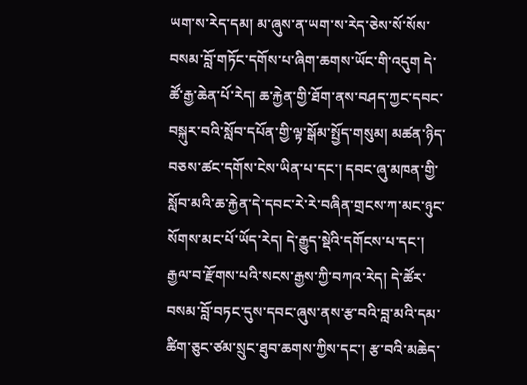ཡག་ས་རེད་དམ། མ་ཞུས་ན་ཡག་ས་རེད་ཅེས་སོ་སོས་བསམ་བློ་གཏོང་དགོས་པ་ཞིག་ཆགས་ཡོང་གི་འདུག དེ་ཚོ་རྒྱ་ཆེན་པོ་རེད། ཆ་རྐྱེན་གྱི་ཐོག་ནས་བཤད་ཀྱང་དབང་བསྐུར་བའི་སློབ་དཔོན་གྱི་ལྟ་སྒོམ་སྤྱོད་གསུམ། མཚན་ཉིད་བཅས་ཚང་དགོས་ངེས་ཡིན་པ་དང་། དབང་ཞུ་མཁན་གྱི་སློབ་མའི་ཆ་རྐྱེན་དེ་དབང་རེ་རེ་བཞིན་གྲངས་ཀ་མང་ཉུང་སོགས་མང་པོ་ཡོད་རེད། དེ་རྒྱུད་སྡེའི་དགོངས་པ་དང་། རྒྱལ་བ་རྫོགས་པའི་སངས་རྒྱས་ཀྱི་བཀའ་རེད། དེ་ཚོར་བསམ་བློ་བཏང་དུས་དབང་ཞུས་ནས་རྩ་བའི་བླ་མའི་དམ་ཚིག་ཅུང་ཙམ་སྲུང་ཐུབ་ཆགས་ཀྱིས་དང་། རྩ་བའི་མཆེད་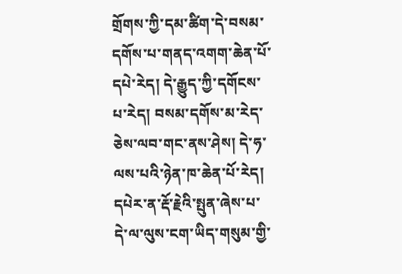གྲོགས་ཀྱི་དམ་ཚིག་དེ་བསམ་དགོས་པ་གནད་འགག་ཆེན་པོ་དཔེ་རེད། དེ་རྒྱུད་ཀྱི་དགོངས་པ་རེད། བསམ་དགོས་མ་རེད་ཅེས་ལབ་གང་ནས་ཤེས། དེ་ཧ་ལས་པའི་ཉེན་ཁ་ཆེན་པོ་རེད། དཔེར་ན་རྡོ་རྗེའི་སྤུན་ཞེས་པ་དེ་ལ་ལུས་ངག་ཡིད་གསུམ་གྱི་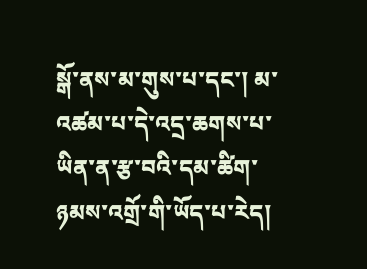སྒོ་ནས་མ་གུས་པ་དང་། མ་འཚམ་པ་དེ་འདྲ་ཆགས་པ་ཡིན་ན་རྩ་བའི་དམ་ཚིག་ཉམས་འགྲོ་གི་ཡོད་པ་རེད།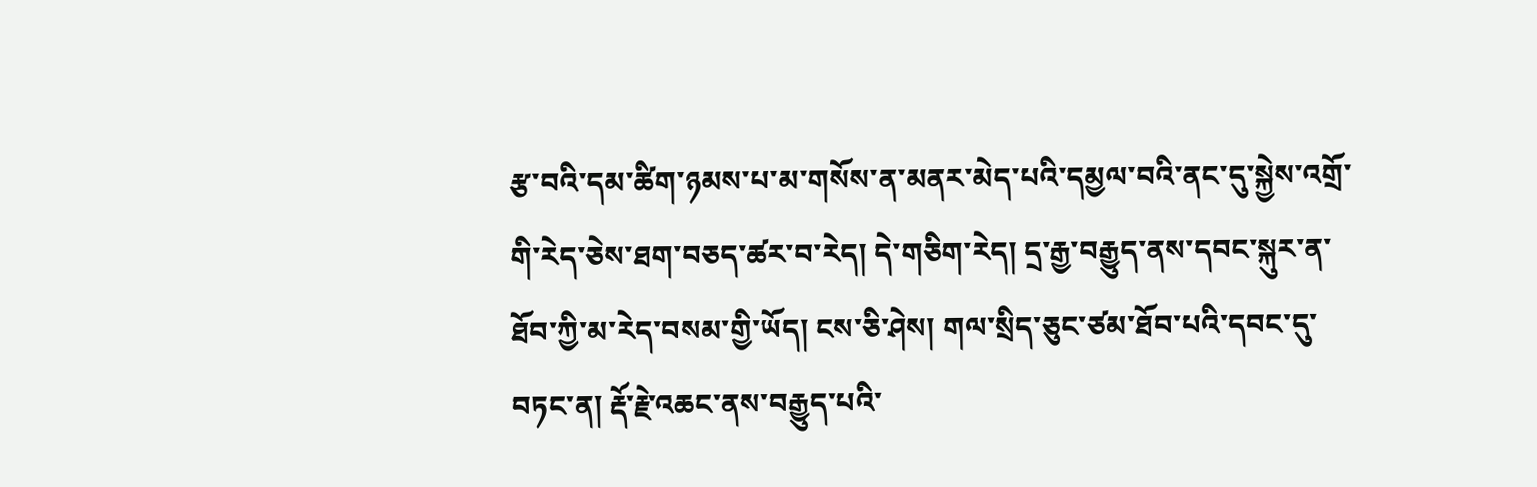རྩ་བའི་དམ་ཚིག་ཉམས་པ་མ་གསོས་ན་མནར་མེད་པའི་དམྱལ་བའི་ནང་དུ་སྐྱེས་འགྲོ་གི་རེད་ཅེས་ཐག་བཅད་ཚར་བ་རེད། དེ་གཅིག་རེད། དྲ་རྒྱ་བརྒྱུད་ནས་དབང་སྐུར་ན་ཐོབ་ཀྱི་མ་རེད་བསམ་གྱི་ཡོད། ངས་ཅི་ཤེས། གལ་སྲིད་ཅུང་ཙམ་ཐོབ་པའི་དབང་དུ་བཏང་ན། རྡོ་རྗེ་འཆང་ནས་བརྒྱུད་པའི་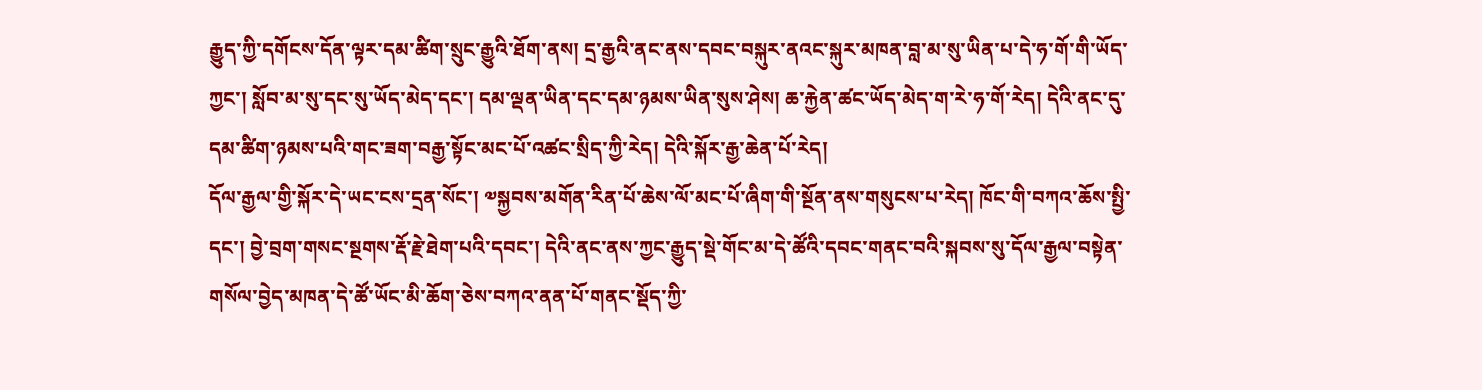རྒྱུད་ཀྱི་དགོངས་དོན་ལྟར་དམ་ཚིག་སྲུང་རྒྱུའི་ཐོག་ནས། དྲ་རྒྱའི་ནང་ནས་དབང་བསྐུར་ནའང་སྐུར་མཁན་བླ་མ་སུ་ཡིན་པ་དེ་ཧ་གོ་གི་ཡོད་ཀྱང་། སློབ་མ་སུ་དང་སུ་ཡོད་མེད་དང་། དམ་ལྡན་ཡིན་དང་དམ་ཉམས་ཡིན་སུས་ཤེས། ཆ་རྐྱེན་ཚང་ཡོད་མེད་ག་རེ་ཧ་གོ་རེད། དེའི་ནང་དུ་དམ་ཚིག་ཉམས་པའི་གང་ཟག་བརྒྱ་སྟོང་མང་པོ་འཚང་སྲིད་ཀྱི་རེད། དེའི་སྐོར་རྒྱ་ཆེན་པོ་རེད།
དོལ་རྒྱལ་གྱི་སྐོར་དེ་ཡང་ངས་དྲན་སོང་། ༧སྐྱབས་མགོན་རིན་པོ་ཆེས་ལོ་མང་པོ་ཞིག་གི་སྔོན་ནས་གསུངས་པ་རེད། ཁོང་གི་བཀའ་ཆོས་སྤྱི་དང་། བྱེ་བྲག་གསང་སྔགས་རྡོ་རྗེ་ཐེག་པའི་དབང་། དེའི་ནང་ནས་ཀྱང་རྒྱུད་སྡེ་གོང་མ་དེ་ཚོའི་དབང་གནང་བའི་སྐབས་སུ་དོལ་རྒྱལ་བསྟེན་གསོལ་བྱེད་མཁན་དེ་ཚོ་ཡོང་མི་ཆོག་ཅེས་བཀའ་ནན་པོ་གནང་སྡོད་ཀྱི་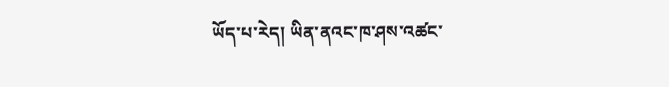ཡོད་པ་རེད། ཡིན་ནའང་ཁ་ཤས་འཚང་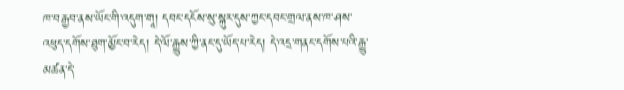ཁ་བརྒྱབ་ནས་ཡོང་གི་འདུག་གཱ། དབང་དངོས་སུ་སྐུར་དུས་ཀྱང་དབང་གྲལ་ནས་ཁ་ཤས་འཕུད་དགོས་ཐུག་མྱོང་བ་རེད། དེ་ལོ་རྒྱུས་ཀྱི་ནང་དུ་ཡོད་པ་རེད། དེ་འདྲ་གནང་དགོས་པའི་རྒྱུ་མཚན་དེ་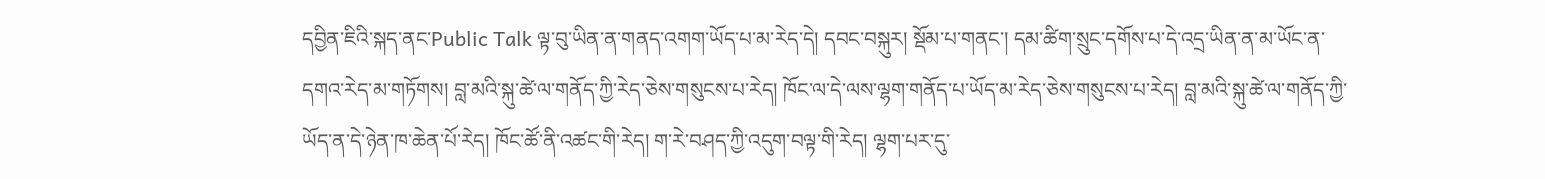དབྱིན་ཇིའི་སྐད་ནང་Public Talk ལྟ་བུ་ཡིན་ན་གནད་འགག་ཡོད་པ་མ་རེད་དེ། དབང་བསྐུར། སྡོམ་པ་གནང་། དམ་ཚིག་སྲུང་དགོས་པ་དེ་འདྲ་ཡིན་ན་མ་ཡོང་ན་དགའ་རེད་མ་གཏོགས། བླ་མའི་སྐུ་ཚེ་ལ་གནོད་ཀྱི་རེད་ཅེས་གསུངས་པ་རེད། ཁོང་ལ་དེ་ལས་ལྷག་གནོད་པ་ཡོད་མ་རེད་ཅེས་གསུངས་པ་རེད། བླ་མའི་སྐུ་ཚེ་ལ་གནོད་ཀྱི་ཡོད་ན་དེ་ཉེན་ཁ་ཆེན་པོ་རེད། ཁོང་ཚོ་ནི་འཚང་གི་རེད། ག་རེ་བཤད་ཀྱི་འདུག་བལྟ་གི་རེད། ལྷག་པར་དུ་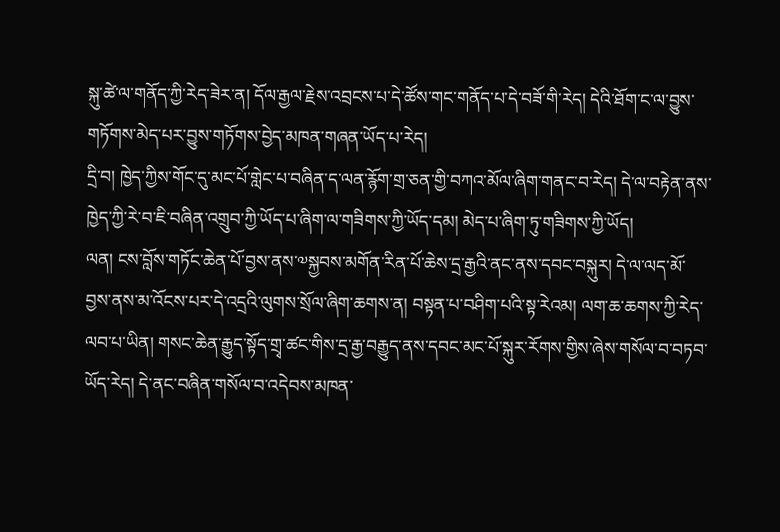སྐུ་ཚེ་ལ་གནོད་ཀྱི་རེད་ཟེར་ན། དོལ་རྒྱལ་རྗེས་འབྲངས་པ་དེ་ཚོས་གང་གནོད་པ་དེ་བཟོ་གི་རེད། དེའི་ཐོག་ང་ལ་བྱུས་གཏོགས་མེད་པར་བྱུས་གཏོགས་བྱེད་མཁན་གཞན་ཡོད་པ་རེད།
དྲི་བ། ཁྱེད་ཀྱིས་གོང་དུ་མང་པོ་གླེང་པ་བཞིན་ད་ལན་རྙོག་གྲ་ཅན་གྱི་བཀའ་མོལ་ཞིག་གནང་བ་རེད། དེ་ལ་བརྟེན་ནས་ཁྱེད་ཀྱི་རེ་བ་ཇི་བཞིན་འགྲུབ་ཀྱི་ཡོད་པ་ཞིག་ལ་གཟིགས་ཀྱི་ཡོད་དམ། མེད་པ་ཞིག་ཏུ་གཟིགས་ཀྱི་ཡོད།
ལན། ངས་བློས་གཏོང་ཆེན་པོ་བྱས་ནས་༧སྐྱབས་མགོན་རིན་པོ་ཆེས་དྲ་རྒྱའི་ནང་ནས་དབང་བསྐུར། དེ་ལ་ལད་མོ་བྱས་ནས་མ་འོངས་པར་དེ་འདྲའི་ལུགས་སྲོལ་ཞིག་ཆགས་ན། བསྟན་པ་བཤིག་པའི་སྟ་རེའམ། ལག་ཆ་ཆགས་ཀྱི་རེད་ལབ་པ་ཡིན། གསང་ཆེན་རྒྱུད་སྟོད་གྲྭ་ཚང་གིས་དྲ་རྒྱ་བརྒྱུད་ནས་དབང་མང་པོ་སྐུར་རོགས་གྱིས་ཞེས་གསོལ་བ་བཏབ་ཡོད་རེད། དེ་ནང་བཞིན་གསོལ་བ་འདེབས་མཁན་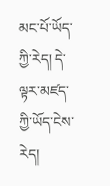མང་པོ་ཡོད་ཀྱི་རེད། དེ་ལྟར་མཛད་ཀྱི་ཡོད་ངེས་རེད།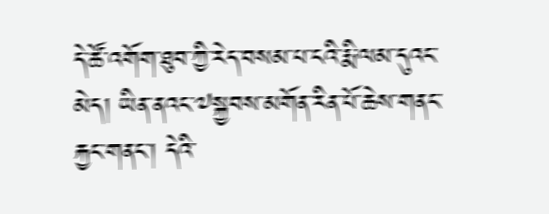དེ་ཚོ་འགོག་ཐུབ་ཀྱི་རེད་བསམ་པ་ངའི་རྨི་ལམ་དུའང་མེད། ཡིན་ནའང་༧སྐྱབས་མགོན་རིན་པོ་ཆེས་གནང་རྐྱང་གནང་། དེའི་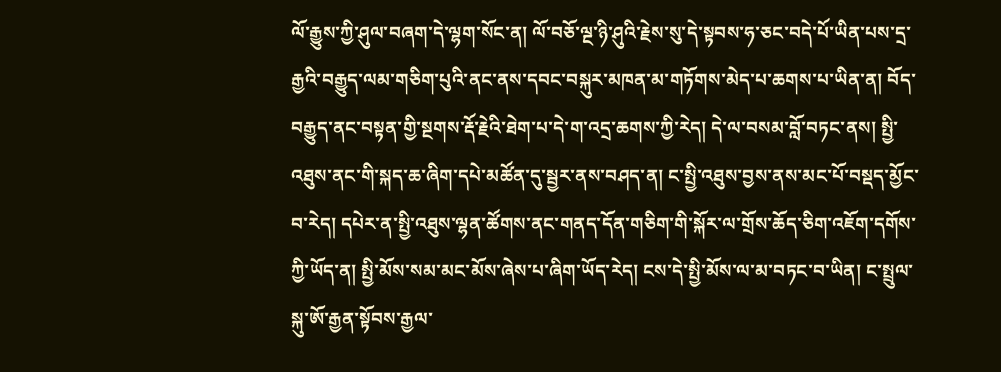ལོ་རྒྱུས་ཀྱི་ཤུལ་བཞག་དེ་ལྷག་སོང་ན། ལོ་བཅོ་ལྔ་ཉི་ཤུའི་རྗེས་སུ་དེ་སྟབས་ཧ་ཅང་བདེ་པོ་ཡིན་པས་དྲ་རྒྱའི་བརྒྱུད་ལམ་གཅིག་པུའི་ནང་ནས་དབང་བསྐུར་མཁན་མ་གཏོགས་མེད་པ་ཆགས་པ་ཡིན་ན། བོད་བརྒྱུད་ནང་བསྟན་གྱི་སྔགས་རྡོ་རྗེའི་ཐེག་པ་དེ་ག་འདྲ་ཆགས་ཀྱི་རེད། དེ་ལ་བསམ་བློ་བཏང་ནས། སྤྱི་འཐུས་ནང་གི་སྐད་ཆ་ཞིག་དཔེ་མཚོན་དུ་སྦྱར་ནས་བཤད་ན། ང་སྤྱི་འཐུས་བྱས་ནས་མང་པོ་བསྡད་མྱོང་བ་རེད། དཔེར་ན་སྤྱི་འཐུས་ལྷན་ཚོགས་ནང་གནད་དོན་གཅིག་གི་སྐོར་ལ་གྲོས་ཆོད་ཅིག་འཇོག་དགོས་ཀྱི་ཡོད་ན། སྤྱི་མོས་སམ་མང་མོས་ཞེས་པ་ཞིག་ཡོད་རེད། ངས་དེ་སྤྱི་མོས་ལ་མ་བཏང་བ་ཡིན། ང་སྤྲུལ་སྐུ་ཨོ་རྒྱན་སྟོབས་རྒྱལ་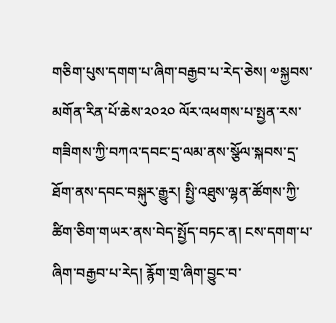གཅིག་པུས་དགག་པ་ཞིག་བརྒྱབ་པ་རེད་ཅེས། ༧སྐྱབས་མགོན་རིན་པོ་ཆེས་༢༠༢༠ ལོར་འཕགས་པ་སྤྱན་རས་གཟིགས་ཀྱི་བཀའ་དབང་དྲ་ལམ་ནས་སྩོལ་སྐབས་དྲ་ཐོག་ནས་དབང་བསྐུར་རྒྱུར། སྤྱི་འཐུས་ལྷན་ཚོགས་ཀྱི་ཚིག་ཅིག་གཡར་ནས་བེད་སྤྱོད་བཏང་ན། ངས་དགག་པ་ཞིག་བརྒྱབ་པ་རེད། རྙོག་གྲ་ཞིག་བྱུང་བ་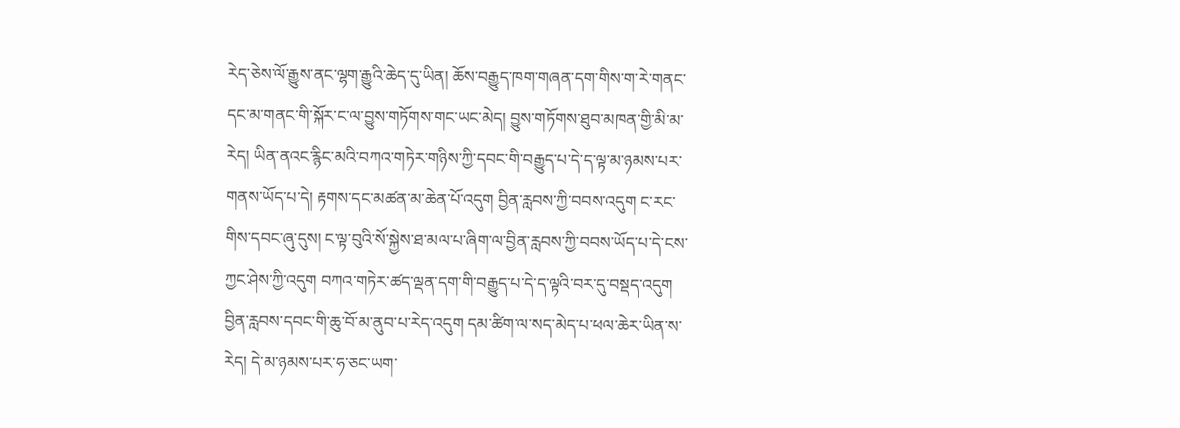རེད་ཅེས་ལོ་རྒྱུས་ནང་ལྷག་རྒྱུའི་ཆེད་དུ་ཡིན། ཆོས་བརྒྱུད་ཁག་གཞན་དག་གིས་ག་རེ་གནང་དང་མ་གནང་གི་སྐོར་ང་ལ་བྱུས་གཏོགས་གང་ཡང་མེད། བྱུས་གཏོགས་ཐུབ་མཁན་གྱི་མི་མ་རེད། ཡིན་ནའང་རྙིང་མའི་བཀའ་གཏེར་གཉིས་ཀྱི་དབང་གི་བརྒྱུད་པ་དེ་ད་ལྟ་མ་ཉམས་པར་གནས་ཡོད་པ་དེ། རྟགས་དང་མཚན་མ་ཆེན་པོ་འདུག བྱིན་རླབས་ཀྱི་བབས་འདུག ང་རང་གིས་དབང་ཞུ་དུས། ང་ལྟ་བུའི་སོ་སྐྱེས་ཐ་མལ་པ་ཞིག་ལ་བྱིན་རླབས་ཀྱི་བབས་ཡོད་པ་དེ་ངས་ཀྱང་ཤེས་ཀྱི་འདུག བཀའ་གཏེར་ཚད་ལྡན་དག་གི་བརྒྱུད་པ་དེ་ད་ལྟའི་བར་དུ་བསྡད་འདུག བྱིན་རླབས་དབང་གི་ཆུ་བོ་མ་ནུབ་པ་རེད་འདུག དམ་ཚིག་ལ་སད་མེད་པ་ཕལ་ཆེར་ཡིན་ས་རེད། དེ་མ་ཉམས་པར་ཧ་ཅང་ཡག་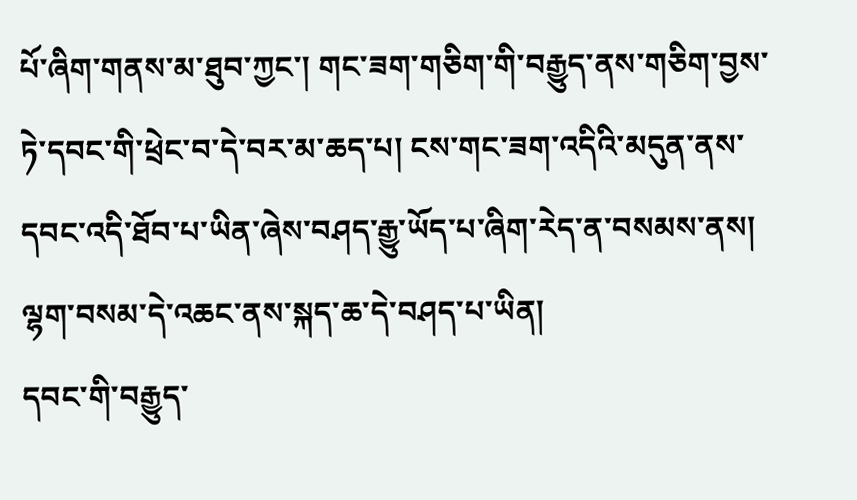པོ་ཞིག་གནས་མ་ཐུབ་ཀྱང་། གང་ཟག་གཅིག་གི་བརྒྱུད་ནས་གཅིག་བྱས་ཏེ་དབང་གི་ཕྲེང་བ་དེ་བར་མ་ཆད་པ། ངས་གང་ཟག་འདིའི་མདུན་ནས་དབང་འདི་ཐོབ་པ་ཡིན་ཞེས་བཤད་རྒྱུ་ཡོད་པ་ཞིག་རེད་ན་བསམས་ནས། ལྷག་བསམ་དེ་འཆང་ནས་སྐད་ཆ་དེ་བཤད་པ་ཡིན།
དབང་གི་བརྒྱུད་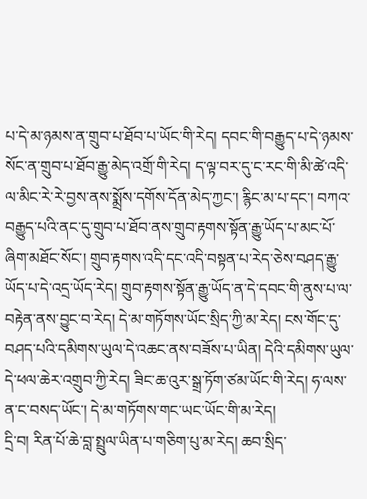པ་དེ་མ་ཉམས་ན་གྲུབ་པ་ཐོབ་པ་ཡོང་གི་རེད། དབང་གི་བརྒྱུད་པ་དེ་ཉམས་སོང་ན་གྲུབ་པ་ཐོབ་རྒྱུ་མེད་འགྲོ་གི་རེད། ད་ལྟ་བར་དུ་ང་རང་གི་མི་ཚེ་འདི་ལ་མིང་རེ་རེ་བྱས་ནས་སྨྲོས་དགོས་དོན་མེད་ཀྱང་། རྙིང་མ་པ་དང་། བཀའ་བརྒྱུད་པའི་ནང་དུ་གྲུབ་པ་ཐོབ་ནས་གྲུབ་རྟགས་སྟོན་རྒྱུ་ཡོད་པ་མང་པོ་ཞིག་མཐོང་སོང་། གྲུབ་རྟགས་འདི་དང་འདི་བསྟན་པ་རེད་ཅེས་བཤད་རྒྱུ་ཡོད་པ་དེ་འདྲ་ཡོད་རེད། གྲུབ་རྟགས་སྟོན་རྒྱུ་ཡོད་ན་དེ་དབང་གི་ནུས་པ་ལ་བརྟེན་ནས་བྱུང་བ་རེད། དེ་མ་གཏོགས་ཡོང་སྲིད་ཀྱི་མ་རེད། ངས་གོང་དུ་བཤད་པའི་དམིགས་ཡུལ་དེ་འཆང་ནས་བཟོས་པ་ཡིན། དེའི་དམིགས་ཡུལ་དེ་ཕལ་ཆེར་འགྲུབ་ཀྱི་རེད། ཟིང་ཆ་འུར་སྒྲ་ཏོག་ཙམ་ཡོང་གི་རེད། ཧ་ལས་ན་ང་བསད་ཡོང་། དེ་མ་གཏོགས་གང་ཡང་ཡོང་གི་མ་རེད།
དྲི་བ། རིན་པོ་ཆེ་བླ་སྤྲུལ་ཡིན་པ་གཅིག་པུ་མ་རེད། ཆབ་སྲིད་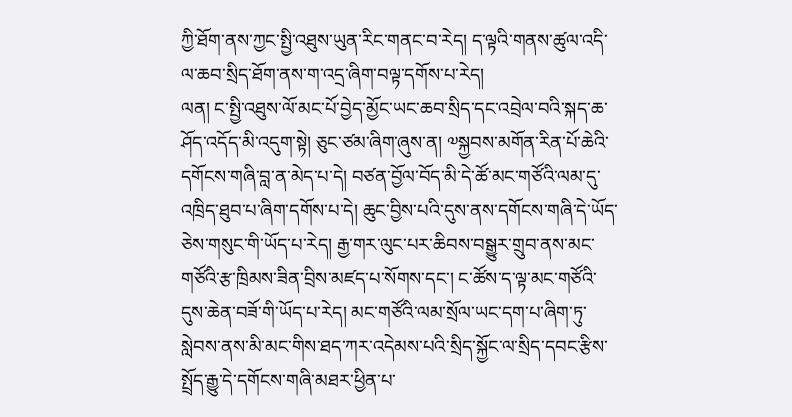ཀྱི་ཐོག་ནས་ཀྱང་སྤྱི་འཐུས་ཡུན་རིང་གནང་བ་རེད། ད་ལྟའི་གནས་ཚུལ་འདི་ལ་ཆབ་སྲིད་ཐོག་ནས་ག་འདྲ་ཞིག་བལྟ་དགོས་པ་རེད།
ལན། ང་སྤྱི་འཐུས་ལོ་མང་པོ་བྱེད་མྱོང་ཡང་ཆབ་སྲིད་དང་འབྲེལ་བའི་སྐད་ཆ་ཤོད་འདོད་མི་འདུག་སྟེ། ཅུང་ཙམ་ཞིག་ཞུས་ན། ༧སྐྱབས་མགོན་རིན་པོ་ཆེའི་དགོངས་གཞི་བླ་ན་མེད་པ་དེ། བཙན་བྱོལ་བོད་མི་དེ་ཚོ་མང་གཙོའི་ལམ་དུ་འཁྲིད་ཐུབ་པ་ཞིག་དགོས་པ་དེ། ཆུང་བྱིས་པའི་དུས་ནས་དགོངས་གཞི་དེ་ཡོད་ཅེས་གསུང་གི་ཡོད་པ་རེད། རྒྱ་གར་ལུང་པར་ཆིབས་བསྒྱུར་གྲུབ་ནས་མང་གཙོའི་རྩ་ཁྲིམས་ཟིན་བྲིས་མཛད་པ་སོགས་དང་། ང་ཚོས་ད་ལྟ་མང་གཙོའི་དུས་ཆེན་བཟོ་གི་ཡོད་པ་རེད། མང་གཙོའི་ལམ་སྲོལ་ཡང་དག་པ་ཞིག་ཏུ་སླེབས་ནས་མི་མང་གིས་ཐད་ཀར་འདེམས་པའི་སྲིད་སྐྱོང་ལ་སྲིད་དབང་རྩིས་སྤྲོད་རྒྱུ་དེ་དགོངས་གཞི་མཐར་ཕྱིན་པ་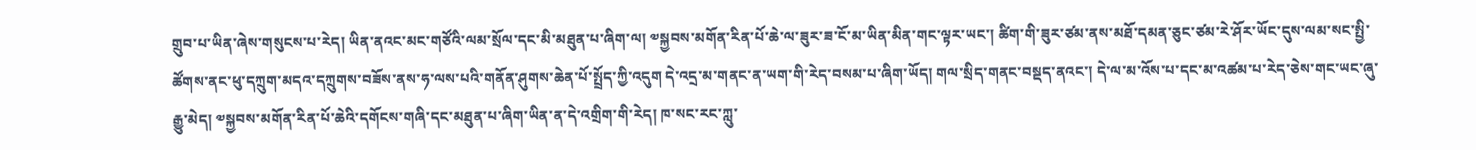གྲུབ་པ་ཡིན་ཞེས་གསུངས་པ་རེད། ཡིན་ནའང་མང་གཙོའི་ལམ་སྲོལ་དང་མི་མཐུན་པ་ཞིག་ལ། ༧སྐྱབས་མགོན་རིན་པོ་ཆེ་ལ་ཟུར་ཟ་ངོ་མ་ཡིན་མིན་གང་ལྟར་ཡང་། ཚིག་གི་ཟུར་ཙམ་ནས་མཐོ་དམན་ཅུང་ཙམ་རེ་ཤོར་ཡོང་དུས་ལམ་སང་སྤྱི་ཚོགས་ནང་ཕུ་དཀྲུག་མདའ་དཀྲུགས་བཟོས་ནས་ཧ་ལས་པའི་གནོན་ཤུགས་ཆེན་པོ་སྤྲོད་ཀྱི་འདུག དེ་འདྲ་མ་གནང་ན་ཡག་གི་རེད་བསམ་པ་ཞིག་ཡོད། གལ་སྲིད་གནང་བསྡད་ནའང་། དེ་ལ་མ་འོས་པ་དང་མ་འཚམ་པ་རེད་ཅེས་གང་ཡང་ཞུ་རྒྱུ་མེད། ༧སྐྱབས་མགོན་རིན་པོ་ཆེའི་དགོངས་གཞི་དང་མཐུན་པ་ཞིག་ཡིན་ན་དེ་འགྲིག་གི་རེད། ཁ་སང་རང་ཀླུ་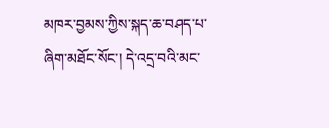མཁར་བྱམས་ཀྱིས་སྐད་ཆ་བཤད་པ་ཞིག་མཐོང་སོང་། དེ་འདྲ་བའི་མང་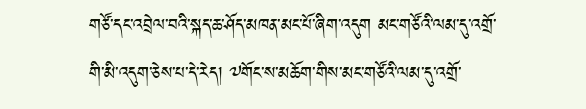གཙོ་དང་འབྲེལ་བའི་སྐད་ཆ་ཤོད་མཁན་མང་པོ་ཞིག་འདུག མང་གཙོའི་ལམ་དུ་འགྲོ་གི་མི་འདུག་ཅེས་པ་དེ་རེད། ༧གོང་ས་མཆོག་གིས་མང་གཙོའི་ལམ་དུ་འགྲོ་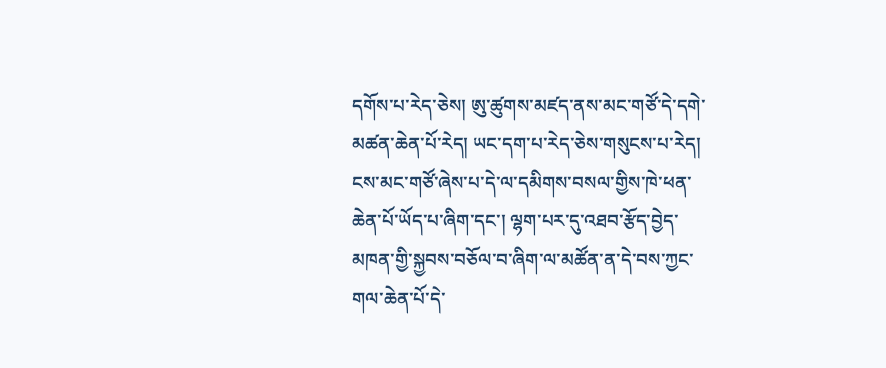དགོས་པ་རེད་ཅེས། ཨུ་ཚུགས་མཛད་ནས་མང་གཙོ་དེ་དགེ་མཚན་ཆེན་པོ་རེད། ཡང་དག་པ་རེད་ཅེས་གསུངས་པ་རེད། ངས་མང་གཙོ་ཞེས་པ་དེ་ལ་དམིགས་བསལ་གྱིས་ཁེ་ཕན་ཆེན་པོ་ཡོད་པ་ཞིག་དང་། ལྷག་པར་དུ་འཐབ་རྩོད་བྱེད་མཁན་གྱི་སྐྱབས་བཅོལ་བ་ཞིག་ལ་མཚོན་ན་དེ་བས་ཀྱང་གལ་ཆེན་པོ་དེ་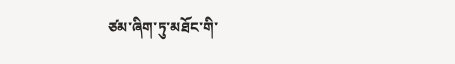ཙམ་ཞིག་ཏུ་མཐོང་གི་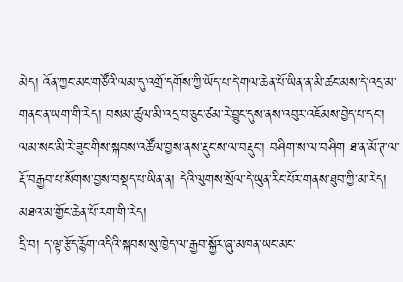མེད། འོན་ཀྱང་མང་གཙོའི་ལམ་དུ་འགྲོ་དགོས་ཀྱི་ཡོད་པ་དེ་གལ་ཆེན་པོ་ཡིན་ན་མི་ཚང་མས་དེ་འདྲ་མ་གནང་ན་ཡག་གི་རེད། བསམ་ཚུལ་མི་འདྲ་བ་ཅུང་ཙམ་རེ་བྱུང་དུས་ནས་འབུར་འཇོམས་བྱེད་པ་དང་། ལམ་སང་མི་རེ་ཟུང་གིས་སྐབས་འཚོལ་བྱས་ནས་རྡུང་ས་ལ་བརྡུང་། བཤིག་ས་ལ་བཤིག ཐ་ན་མོ་ཊ་ལ་རྡོ་བརྒྱབ་པ་སོགས་བྱས་བསྡད་པ་ཡིན་ན། དེའི་ལུགས་སྲོལ་དེ་ཡུན་རིང་པོར་གནས་ཐུབ་ཀྱི་མ་རེད། མཐའ་མ་གྱོང་ཆེན་པོ་རག་གི་རེད།
དྲི་བ། ད་ལྟ་རྩོད་རྙོག་འདིའི་སྐབས་སུ་ཁྱེད་ལ་རྒྱབ་སྐྱོར་ཞུ་མཁན་ཡང་མང་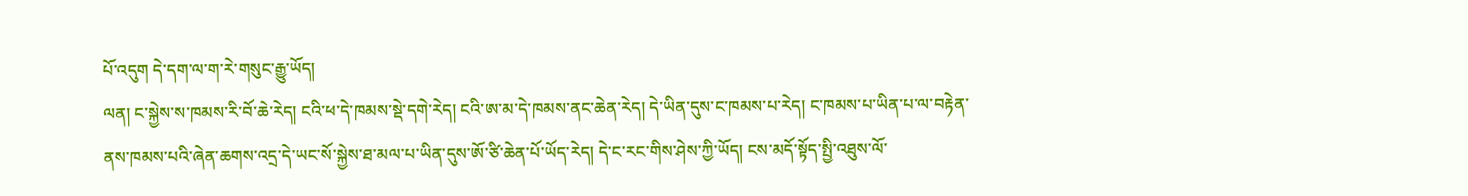པོ་འདུག དེ་དག་ལ་ག་རེ་གསུང་རྒྱུ་ཡོད།
ལན། ང་སྐྱེས་ས་ཁམས་རི་བོ་ཆེ་རེད། ངའི་ཕ་དེ་ཁམས་སྡེ་དགེ་རེད། ངའི་ཨ་མ་དེ་ཁམས་ནང་ཆེན་རེད། དེ་ཡིན་དུས་ང་ཁམས་པ་རེད། ང་ཁམས་པ་ཡིན་པ་ལ་བརྟེན་ནས་ཁམས་པའི་ཞེན་ཆགས་འདྲ་དེ་ཡང་སོ་སྐྱེས་ཐ་མལ་པ་ཡིན་དུས་ཨོ་ཙི་ཆེན་པོ་ཡོད་རེད། དེ་ང་རང་གིས་ཤེས་ཀྱི་ཡོད། ངས་མདོ་སྟོད་སྤྱི་འཐུས་ལོ་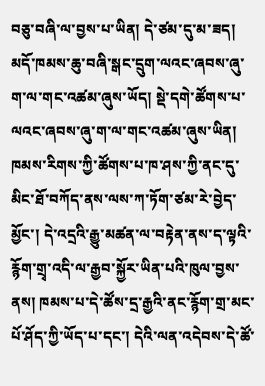བཅུ་བཞི་ལ་བྱས་པ་ཡིན། དེ་ཙམ་དུ་མ་ཟད། མདོ་ཁམས་ཆུ་བཞི་སྒང་དྲུག་ལའང་ཞབས་ཞུ་ག་ལ་གང་འཚམ་ཞུས་ཡོད། སྡེ་དགེ་ཚོགས་པ་ལའང་ཞབས་ཞུ་ག་ལ་གང་འཚམ་ཞུས་ཡིན། ཁམས་རིགས་ཀྱི་ཚོགས་པ་ཁ་ཤས་ཀྱི་ནང་དུ་མིང་ཐོ་བཀོད་ནས་ལས་ཀ་ཏོག་ཙམ་རེ་བྱེད་མྱོང་། དེ་འདྲའི་རྒྱུ་མཚན་ལ་བརྟེན་ནས་ད་ལྟའི་རྙོག་གྲྭ་འདི་ལ་རྒྱབ་སྐྱོར་ཡིན་པའི་ཁུལ་བྱས་ནས། ཁམས་པ་དེ་ཚོས་དྲ་རྒྱའི་ནང་རྙོག་གྲ་མང་པོ་ཤོད་ཀྱི་ཡོད་པ་དང་། དེའི་ལན་འདེབས་དེ་ཚོ་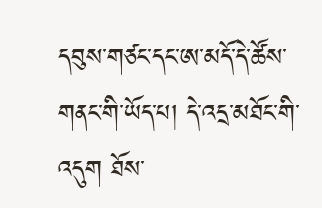དབུས་གཙང་དང་ཨ་མདོ་དེ་ཚོས་གནང་གི་ཡོད་པ། དེ་འདྲ་མཐོང་གི་འདུག ཐོས་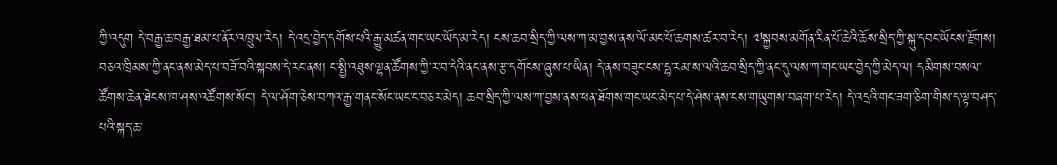ཀྱི་འདུག དེ་བརྒྱ་ཆ་བརྒྱ་ཐམ་པ་ནོར་འཁྲུལ་རེད། དེ་འདྲ་བྱེད་དགོས་པའི་རྒྱུ་མཚན་གང་ཡང་ཡོད་མ་རེད། ངས་ཆབ་སྲིད་ཀྱི་ལས་ཀ་མ་བྱས་ནས་ལོ་མང་པོ་ཆགས་ཚར་བ་རེད། ༧སྐྱབས་མགོན་རིན་པོ་ཆེའི་ཆོས་སྲིད་ཀྱི་སྐུ་དབང་ཡོངས་རྫོགས། བཅའ་ཁྲིམས་ཀྱི་ནང་ནས་མེད་པ་བཟོ་བའི་སྐབས་དེ་རང་ནས། ང་སྤྱི་འཐུས་ལྷན་ཚོགས་ཀྱི་ར་བ་དེའི་ནང་ནས་རྩ་དགོངས་ཞུས་པ་ཡིན། དེ་ནས་བཟུང་ངས་དྷ་རམ་ས་ལའི་ཆབ་སྲིད་ཀྱི་ནང་དུ་ལས་ཀ་གང་ཡང་བྱེད་ཀྱི་མེད་ལ། དམིགས་བསལ་ཚོགས་ཆེན་ཐེངས་ཁ་ཤས་འཚོགས་སོང་། དེ་ལ་ཤོག་ཅེས་བཀའ་རྒྱ་གནང་སོང་ཡང་ང་བཅར་མེད། ཆབ་སྲིད་ཀྱི་ལས་ཀ་བྱས་ནས་ཕན་ཐོགས་གང་ཡང་མེད་པ་དེ་ཤེས་ནས་ངས་གཡུགས་བཞག་པ་རེད། དེ་འདྲའི་གང་ཟག་ཅིག་གིས་ད་ལྟ་བཤད་པའི་སྐད་ཆ་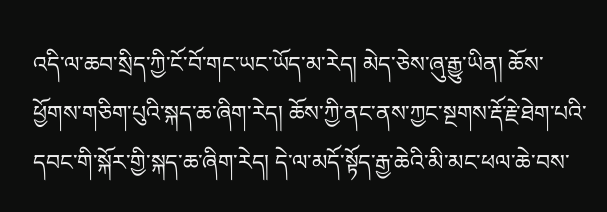འདི་ལ་ཆབ་སྲིད་ཀྱི་ངོ་བོ་གང་ཡང་ཡོད་མ་རེད། མེད་ཅེས་ཞུ་རྒྱུ་ཡིན། ཆོས་ཕྱོགས་གཅིག་པུའི་སྐད་ཆ་ཞིག་རེད། ཆོས་ཀྱི་ནང་ནས་ཀྱང་སྔགས་རྡོ་རྗེ་ཐེག་པའི་དབང་གི་སྐོར་གྱི་སྐད་ཆ་ཞིག་རེད། དེ་ལ་མདོ་སྟོད་རྒྱ་ཆེའི་མི་མང་ཕལ་ཆེ་བས་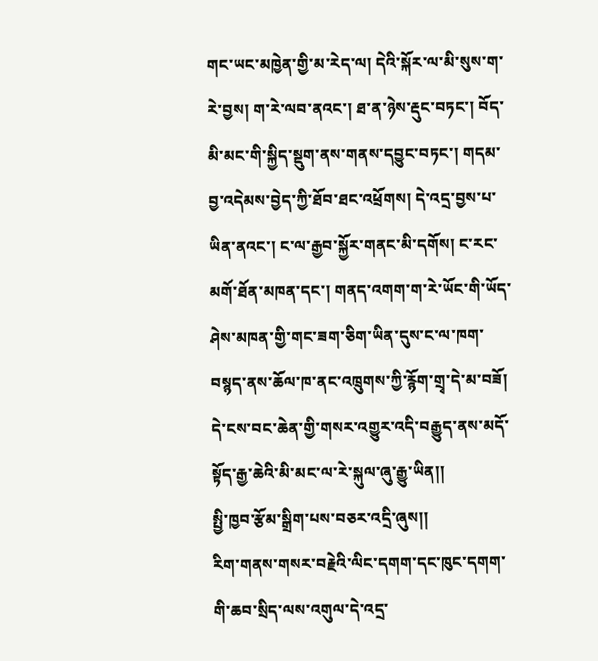གང་ཡང་མཁྱེན་གྱི་མ་རེད་ལ། དེའི་སྐོར་ལ་མི་སུས་ག་རེ་བྱས། ག་རེ་ལབ་ནའང་། ཐ་ན་ཉེས་རྡུང་བཏང་། བོད་མི་མང་གི་སྐྱིད་སྡུག་ནས་གནས་དབྱུང་བཏང་། གདམ་བྱ་འདེམས་བྱེད་ཀྱི་ཐོབ་ཐང་འཕྲོགས། དེ་འདྲ་བྱས་པ་ཡིན་ནའང་། ང་ལ་རྒྱབ་སྐྱོར་གནང་མི་དགོས། ང་རང་མགོ་ཐོན་མཁན་དང་། གནད་འགག་ག་རེ་ཡོང་གི་ཡོད་ཤེས་མཁན་གྱི་གང་ཟག་ཅིག་ཡིན་དུས་ང་ལ་ཁག་བསྙད་ནས་ཆོལ་ཁ་ནང་འཁྲུགས་ཀྱི་རྙོག་གྲྭ་དེ་མ་བཟོ། དེ་ངས་བང་ཆེན་གྱི་གསར་འགྱུར་འདི་བརྒྱུད་ནས་མདོ་སྟོད་རྒྱ་ཆེའི་མི་མང་ལ་རེ་སྐུལ་ཞུ་རྒྱུ་ཡིན།།
སྤྱི་ཁྱབ་རྩོམ་སྒྲིག་པས་བཅར་འདྲི་ཞུས།།
རིག་གནས་གསར་བརྗེའི་ལིང་དགག་དང་ཁུང་དགག་གི་ཆབ་སྲིད་ལས་འགུལ་དེ་འདྲ་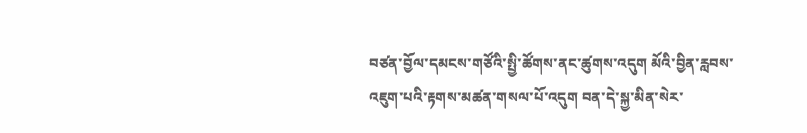བཙན་བྱོལ་དམངས་གཙོའི་སྤྱི་ཚོགས་ནང་ཚུགས་འདུག མོའི་བྱིན་རླབས་འཇུག་པའི་རྟགས་མཚན་གསལ་པོ་འདུག བན་དེ་སྐྱ་མིན་སེར་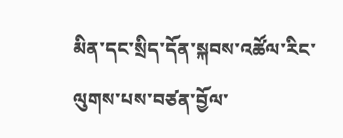མིན་དང་སྲིད་དོན་སྐབས་འཚོལ་རིང་ལུགས་པས་བཙན་བྱོལ་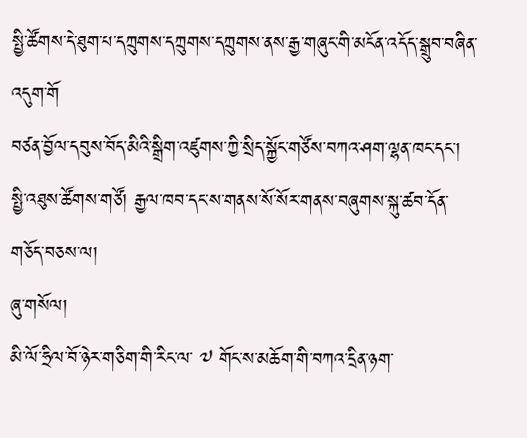སྤྱི་ཚོགས་དེ་ཐུག་པ་དཀྲུགས་དཀྲུགས་དཀྲུགས་ནས་རྒྱ་གཞུང་གི་མངོན་འདོད་སྒྲུབ་བཞིན་འདུག་གོ
བཙན་བྱོལ་དབུས་བོད་མིའི་སྒྲིག་འཛུགས་ཀྱི་སྲིད་སྐྱོང་གཙོས་བཀའ་ཤག་ལྷན་ཁང་དང་། སྤྱི་འཐུས་ཚོགས་གཙོ། རྒྱལ་ཁབ་དང་ས་གནས་སོ་སོར་གནས་བཞུགས་སྐུ་ཚབ་དོན་གཅོད་བཅས་ལ།
ཞུ་གསོལ།
མི་ལོ་ཧྲིལ་བོ་ཉེར་གཅིག་གི་རིང་ལ་ ༧ གོང་ས་མཆོག་གི་བཀའ་དྲིན་ཉག་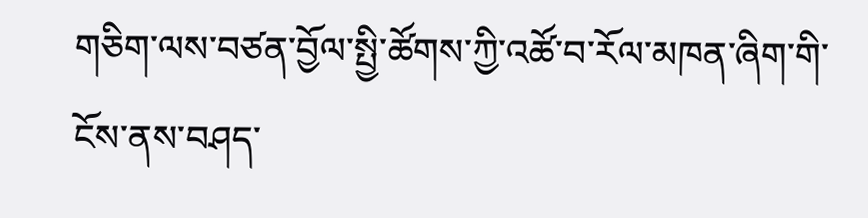གཅིག་ལས་བཙན་བྱོལ་སྤྱི་ཚོགས་ཀྱི་འཚོ་བ་རོལ་མཁན་ཞིག་གི་ངོས་ནས་བཤད་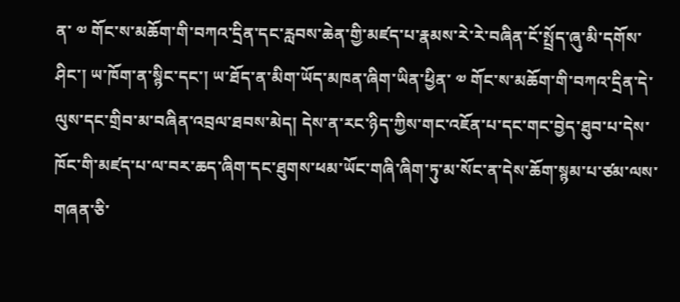ན་ ༧ གོང་ས་མཆོག་གི་བཀའ་དྲིན་དང་རླབས་ཆེན་གྱི་མཛད་པ་རྣམས་རེ་རེ་བཞིན་ངོ་སྤྲོད་ཞུ་མི་དགོས་ཤིང་། ཡ་ཁོག་ན་སྙིང་དང་། ཡ་ཐོད་ན་མིག་ཡོད་མཁན་ཞིག་ཡིན་ཕྱིན་ ༧ གོང་ས་མཆོག་གི་བཀའ་དྲིན་དེ་ལུས་དང་གྲིབ་མ་བཞིན་འབྲལ་ཐབས་མེད། དེས་ན་རང་ཉིད་ཀྱིས་གང་འཇོན་པ་དང་གང་བྱེད་ཐུབ་པ་དེས་ཁོང་གི་མཛད་པ་ལ་བར་ཆད་ཞིག་དང་ཐུགས་ཕམ་ཡོང་གཞི་ཞིག་ཏུ་མ་སོང་ན་དེས་ཆོག་སྙམ་པ་ཙམ་ལས་གཞན་ཅི་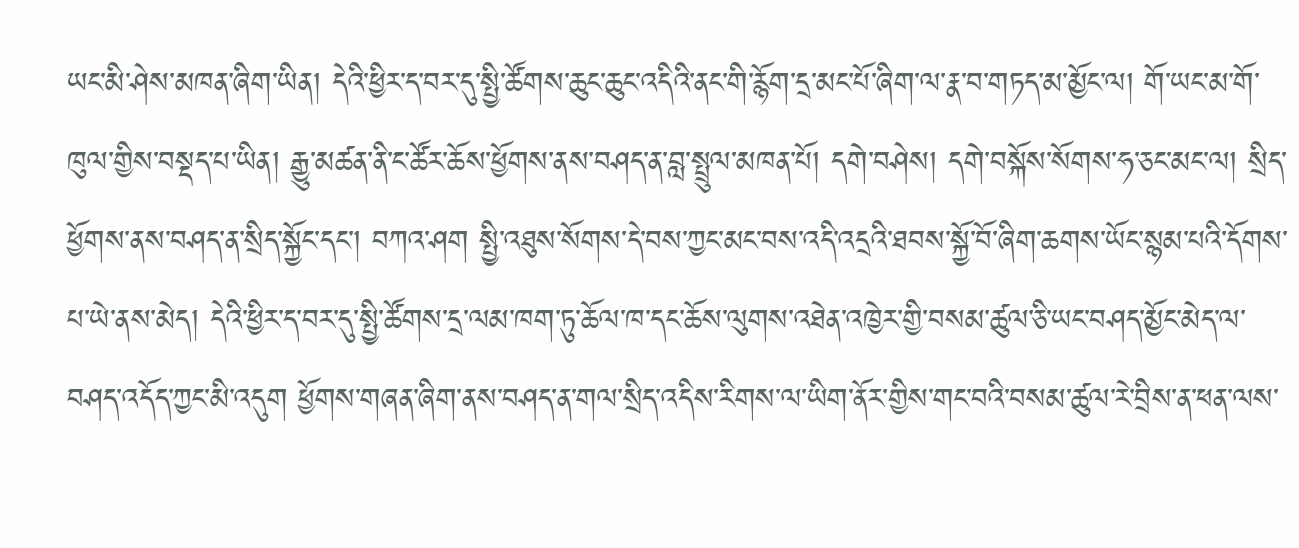ཡང་མི་ཤེས་མཁན་ཞིག་ཡིན། དེའི་ཕྱིར་ད་བར་དུ་སྤྱི་ཚོགས་ཆུང་ཆུང་འདིའི་ནང་གི་རྙོག་དྲ་མང་པོ་ཞིག་ལ་རྣ་བ་གཏད་མ་མྱོང་ལ། གོ་ཡང་མ་གོ་ཁུལ་གྱིས་བསྡད་པ་ཡིན། རྒྱུ་མཚན་ནི་ང་ཚོར་ཆོས་ཕྱོགས་ནས་བཤད་ན་བླ་སྤྲུལ་མཁན་པོ། དགེ་བཤེས། དགེ་བསྐོས་སོགས་ཧ་ཅང་མང་ལ། སྲིད་ཕྱོགས་ནས་བཤད་ན་སྲིད་སྐྱོང་དང་། བཀའ་ཤག སྤྱི་འཐུས་སོགས་དེ་བས་ཀྱང་མང་བས་འདི་འདྲའི་ཐབས་སྐྱོ་བོ་ཞིག་ཆགས་ཡོང་སྙམ་པའི་དོགས་པ་ཡེ་ནས་མེད། དེའི་ཕྱིར་ད་བར་དུ་སྤྱི་ཚོགས་དྲ་ལམ་ཁག་ཏུ་ཆོལ་ཁ་དང་ཆོས་ལུགས་འཐེན་འཁྱེར་གྱི་བསམ་ཚུལ་ཅི་ཡང་བཤད་མྱོང་མེད་ལ་བཤད་འདོད་ཀྱང་མི་འདུག ཕྱོགས་གཞན་ཞིག་ནས་བཤད་ན་གལ་སྲིད་འདིས་རིགས་ལ་ཡིག་ནོར་གྱིས་གང་བའི་བསམ་ཚུལ་རེ་བྲིས་ན་ཕན་ལས་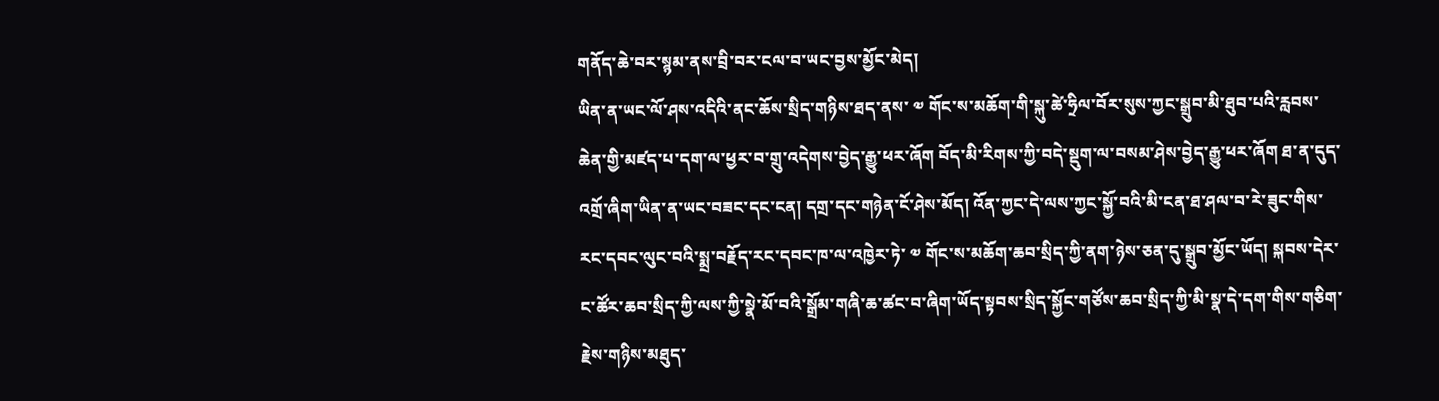གནོད་ཆེ་བར་སྙམ་ནས་བྲི་བར་ངལ་བ་ཡང་བྱས་མྱོང་མེད།
ཡིན་ན་ཡང་ལོ་ཤས་འདིའི་ནང་ཆོས་སྲིད་གཉིས་ཐད་ནས་ ༧ གོང་ས་མཆོག་གི་སྐུ་ཚེ་ཧྲིལ་བོར་སུས་ཀྱང་སྒྲུབ་མི་ཐུབ་པའི་རླབས་ཆེན་གྱི་མཛད་པ་དག་ལ་ཕྱར་བ་གྲུ་འདེགས་བྱེད་རྒྱུ་ཕར་ཞོག བོད་མི་རིགས་ཀྱི་བདེ་སྡུག་ལ་བསམ་ཤེས་བྱེད་རྒྱུ་ཕར་ཞོག ཐ་ན་དུད་འགྲོ་ཞིག་ཡིན་ན་ཡང་བཟང་དང་ངན། དགྲ་དང་གཉེན་ངོ་ཤེས་མོད། འོན་ཀྱང་དེ་ལས་ཀྱང་སྐྱོ་བའི་མི་ངན་ཐ་ཤལ་བ་རེ་ཟུང་གིས་རང་དབང་ལུང་བའི་སྨྲ་བརྗོད་རང་དབང་ཁ་ལ་འཁྱེར་ཏེ་ ༧ གོང་ས་མཆོག་ཆབ་སྲིད་ཀྱི་ནག་ཉེས་ཅན་དུ་སྒྲུབ་མྱོང་ཡོད། སྐབས་དེར་ང་ཚོར་ཆབ་སྲིད་ཀྱི་ལས་ཀྱི་སྣེ་མོ་བའི་སྒྲོམ་གཞི་ཆ་ཚང་བ་ཞིག་ཡོད་སྟབས་སྲིད་སྐྱོང་གཙོས་ཆབ་སྲིད་ཀྱི་མི་སྣ་དེ་དག་གིས་གཅིག་རྗེས་གཉིས་མཐུད་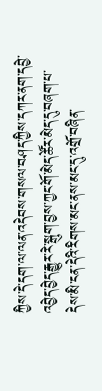ཀྱིས་དེ་དག་ལ་ལན་འདེབས་གསལ་བཤད་ཀྱིས་དཀར་ནག་དབྱེ་འབྱེད་བྱེད་རྒྱུར་རེ་སྒུག་བྱས་ཀྱང་གོ་མེད་ཚོར་མེད་དུ་བཞག་པ་དེས་མི་ངན་དེའི་རིགས་མང་ནས་མང་དུ་འགྲོ་བཞིན་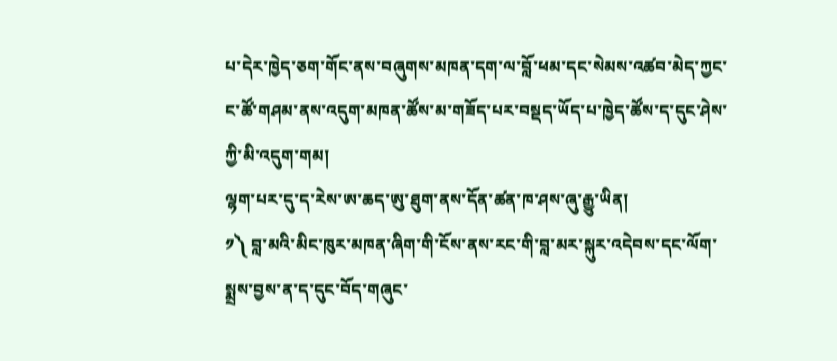པ་དེར་ཁྱེད་ཅག་གོང་ནས་བཞུགས་མཁན་དག་ལ་བློ་ཕམ་དང་སེམས་འཚབ་མེད་ཀྱང་ང་ཚོ་གཤམ་ནས་འདུག་མཁན་ཚོས་མ་གཟོད་པར་བསྡད་ཡོད་པ་ཁྱེད་ཚོས་ད་དུང་ཤེས་ཀྱི་མི་འདུག་གམ།
ལྷག་པར་དུ་ད་རེས་ཨ་ཆད་ཨུ་ཐུག་ནས་དོན་ཚན་ཁ་ཤས་ཞུ་རྒྱུ་ཡིན།
༡༽ བླ་མའི་མིང་ཁུར་མཁན་ཞིག་གི་ངོས་ནས་རང་གི་བླ་མར་སྐུར་འདེབས་དང་ལོག་སྨྲས་བྱས་ན་ད་དུང་བོད་གཞུང་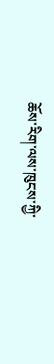ཆོས་རིག་ལས་ཁུངས་ཀྱི་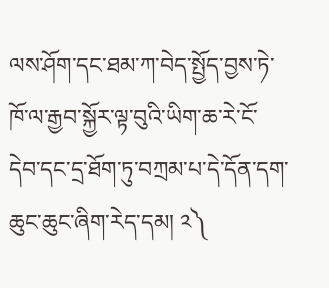ལས་ཤོག་དང་ཐམ་ཀ་བེད་སྤྱོད་བྱས་ཏེ་ཁོ་ལ་རྒྱབ་སྐྱོར་ལྟ་བུའི་ཡིག་ཆ་རེ་ངོ་དེབ་དང་དྲ་ཐོག་ཏུ་བཀྲམ་པ་དེ་དོན་དག་ཆུང་ཆུང་ཞིག་རེད་དམ། ༢༽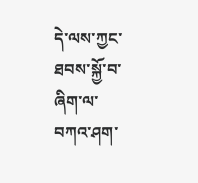དེ་ལས་ཀྱང་ཐབས་སྐྱོ་བ་ཞིག་ལ་བཀའ་ཤག་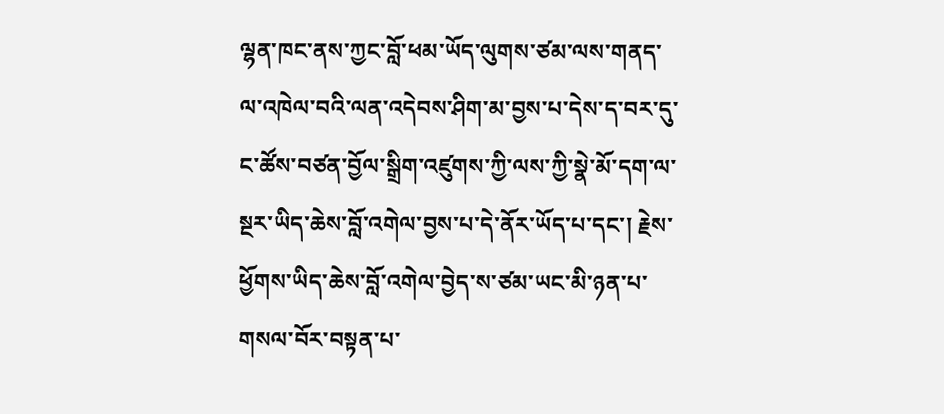ལྷན་ཁང་ནས་ཀྱང་བློ་ཕམ་ཡོད་ལུགས་ཙམ་ལས་གནད་ལ་འཁེལ་བའི་ལན་འདེབས་ཤིག་མ་བྱས་པ་དེས་ད་བར་དུ་ང་ཚོས་བཙན་བྱོལ་སྒྲིག་འཛུགས་ཀྱི་ལས་ཀྱི་སྣེ་མོ་དག་ལ་སྔར་ཡིད་ཆེས་བློ་འགེལ་བྱས་པ་དེ་ནོར་ཡོད་པ་དང་། རྗེས་ཕྱོགས་ཡིད་ཆེས་བློ་འགེལ་བྱེད་ས་ཙམ་ཡང་མི་ཉན་པ་གསལ་བོར་བསྟན་པ་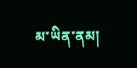མ་ཡིན་ནམ།